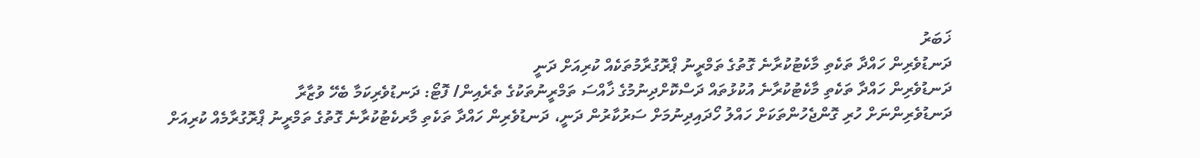ޚަބަރު
ދަނޑުވެރިން ހައްދާ ތަކެތި މާކެޓުކުރާނެ ގޮތުގެ ތަމްރީނު ޕްރޮގުރާމުތަކެއް ކުރިއަށް ދަނީ
ދަނޑުވެރިން ހައްދާ ތަކެތި މާކެޓުކުރާނެ އުކުޅުތައް ދަސްކޮށްދިނުމުގެ ޚާއްސަ ތަމްރީނުތަކުގެ ތެރެއިން/ ފޮޓޯ: ދަނޑުވެރިކަމާ ބެހޭ ވުޒާރާ
ދަނޑުވެރިންނަށް ހުރި ގޮންޖެހުންތަކަށް ހައްލު ހޯދައިދިނުމަށް ސަރުކާރުން ދަނީ، ދަނޑުވެރިން ހައްދާ ތަކެތި މާރކެޓުކުރާނެ ގޮތުގެ ތަމްރީނު ޕްރޮގުރާމެއް ކުރިއަށް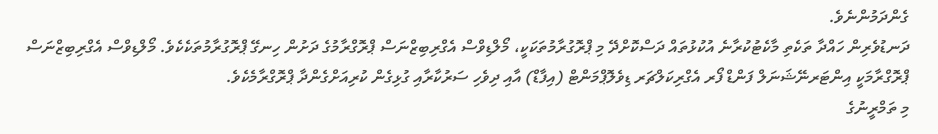ގެންދަމުންނެވެ.
ދަނޑުވެރިން ހައްދާ ތަކެތި މާކެޓުކުރާނެ އުކުޅުތައް ދަސްކޮށްދޭ މި ޕްރޮގުރާމުތަކަކީ، މޯލްޑިވްސް އެގްރިބިޒްނަސް ޕްރޮގްރާމުގެ ދަށުން ހިނގޭ ޕްރޮގުރާމުތަކެކެވެ. މޯލްޑިވްސް އެގްރިބިޒްނަސް ޕްރޮގްރާމަކީ އިންޓަރނޭޝަނަލް ފަންޑް ފޯރ އެގްރިކަލްޗަރ ޑިވެލޮޕްމަންޓް (އިފާޑް) އާއި ދިވެހި ސަރުކާރާއި ގުޅިގެން ކުރިއަށްގެންދާ ޕްރޮގްރާމެކެވެ.
މި ތަމްރީނުގެ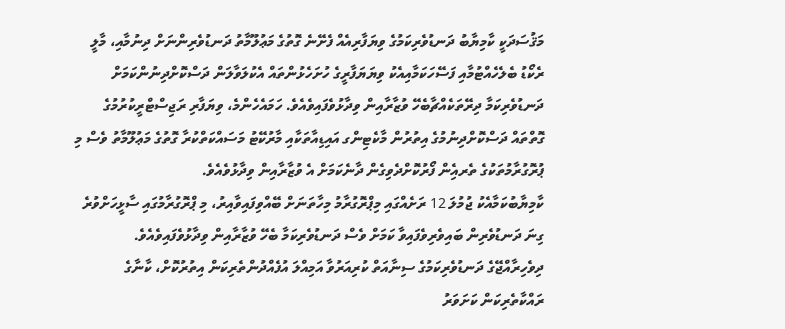މަޤުސަދަކީ ކާމިޔާބު ދަނޑުވެރިކަމުގެ ވިޔަފާރިއެއް ފެށޭނެ ގޮތުގެ މަޢުލޫމާތު ދަނޑުވެރިންނަށް ދިނުމާއި، މާލީ ރެކޯޑު ބެލެހެއްޓުމާއި ފަސޭހަކަމާއިއެކު ވިޔަޔަފާރީގެ ހުށަހެޅުންތައް އެކުލަވާލަން ދަސްކޮށްދިނުންކަމަށް ދަނޑުވެރިކަމާ ދިރޭތަކެއްޗާބެހޭ ވުޒާރާއިން ވިދާޅުވެފައިވެއެވެ. ހަމައެހެންމެ، ވިޔަފާރި ރަޖިސްޓްރީކުރުމުގެ ގޮތްތައް ދަސްކޮށްދިނުމުގެ އިތުރުން މާކެޓިންގ އައިޑިއާތަކާއި މާރުކޭޓު މަސައްކަތްކުރާ ގޮތުގެ މަޢުލޫމާތު ވެސް މި ޕުރޮގުރާމުތަކުގެ ތެރއެިން ފޯރުކޮށްދެވިގެން ދާނެކަމަށް އެ ވުޒާރާއިން ވިދާޅުވެއެވެ.
ކާމިޔާބުކަމާއެކު ޖުމުލަ 12 ރަށެއްގައި މިޕްރޮގުރާމު މިހާތަނަށް ބޭއްވިފައިވާއިރު، މި ޕްރޮގުރާމުގައި ސާޅީހަށްވުރެ ގިނަ ދަނޑުވެރިން ބައިވެރިވެފައިވާ ކަމަށް ވެސް ދަނޑުވެރިކަމާ ބެހޭ ވުޒާރާއިން ވިދާޅުވެފައިވެއެވެ.
ދިވެހިރާއްޖޭގެ ދަނޑުވެރިކަމުގެ ސިނާއަތް ކުރިއަރުވާ އަމިއްލަ އުފެއްދުންތެރިކަން އިތުރުކޮށް، ކާނާގެ ރައްކާތެރިކަން ކަށަވަރު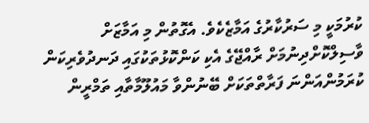ކުރުމަކީ މި ސަރުކާރުގެ އަމާޒެކެވެ. އެގޮތުން މި އަމާޒަށް ވާސިލްކޮށްދިނުމަށް ރާއްޖޭގެ އެކި ކަންކޮޅުތަކުގައި ދަނދުވެރިކަން ކުރަމުންއަންނަ ފަރާތްތަކަށް ބޭނުންވާ މައުލޫމާތާއި ތަމްރީން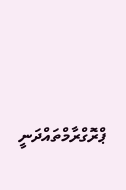ޕްރޮގްރާމްތައްދަނީ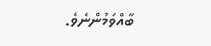ބާއްވަމުންނެވެ.